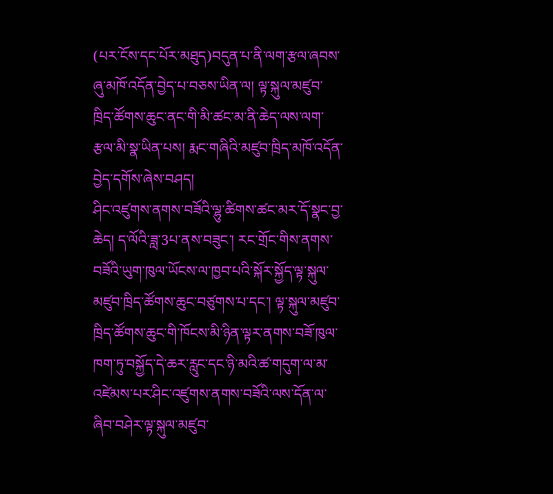(པར་ངོས་དང་པོར་མཐུད)བདུན་པ་ནི་ལག་རྩལ་ཞབས་ཞུ་མཁོ་འདོན་བྱེད་པ་བཅས་ཡིན་ལ། ལྟ་སྐུལ་མཛུབ་ཁྲིད་ཚོགས་ཆུང་ནང་གི་མི་ཚང་མ་ནི་ཆེད་ལས་ལག་རྩལ་མི་སྣ་ཡིན་པས། རྨང་གཞིའི་མཛུབ་ཁྲིད་མཁོ་འདོན་བྱེད་དགོས་ཞེས་བཤད།
ཤིང་འཛུགས་ནགས་བཟོའི་ལྷུ་ཚིགས་ཚང་མར་དོ་སྣང་བྱ་ཆེད། ད་ལོའི་ཟླ་3པ་ནས་བཟུང་། རང་གྲོང་གིས་ནགས་བཟོའི་ཡུག་ཁུལ་ཡོངས་ལ་ཁྱབ་པའི་སྐོར་སྐྱོད་ལྟ་སྐུལ་མཛུབ་ཁྲིད་ཚོགས་ཆུང་བཙུགས་པ་དང་། ལྟ་སྐུལ་མཛུབ་ཁྲིད་ཚོགས་ཆུང་གི་ཁོངས་མི་ཉིན་ལྟར་ནགས་བཟོ་ཁུལ་ཁག་ཏུ་བསྐྱོད་དེ་ཆར་རླུང་དང་ཉི་མའི་ཚ་གདུག་ལ་མ་འཛེམས་པར་ཤིང་འཛུགས་ནགས་བཟོའི་ལས་དོན་ལ་ཞིབ་བཤེར་ལྟ་སྐུལ་མཛུབ་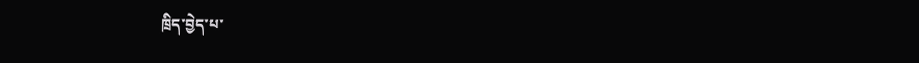ཁྲིད་བྱེད་པ་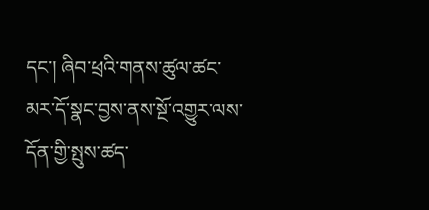དང་། ཞིབ་ཕྲའི་གནས་ཚུལ་ཚང་མར་དོ་སྣང་བྱས་ནས་སྔོ་འགྱུར་ལས་དོན་གྱི་སྤུས་ཚད་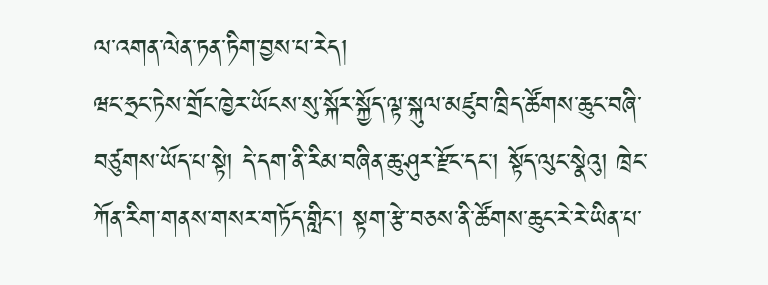ལ་འགན་ལེན་ཏན་ཏིག་བྱས་པ་རེད།
ཝང་ཧྲང་ཏེས་གྲོང་ཁྱེར་ཡོངས་སུ་སྐོར་སྐྱོད་ལྟ་སྐུལ་མཛུབ་ཁྲིད་ཚོགས་ཆུང་བཞི་བཙུགས་ཡོད་པ་སྟེ། དེ་དག་ནི་རིམ་བཞིན་ཆུ་ཤུར་རྫོང་དང་། སྟོད་ལུང་སྣེའུ། ཁྲེང་ཀོན་རིག་གནས་གསར་གཏོད་གླིང་། སྟག་རྩེ་བཅས་ནི་ཚོགས་ཆུང་རེ་རེ་ཡིན་པ་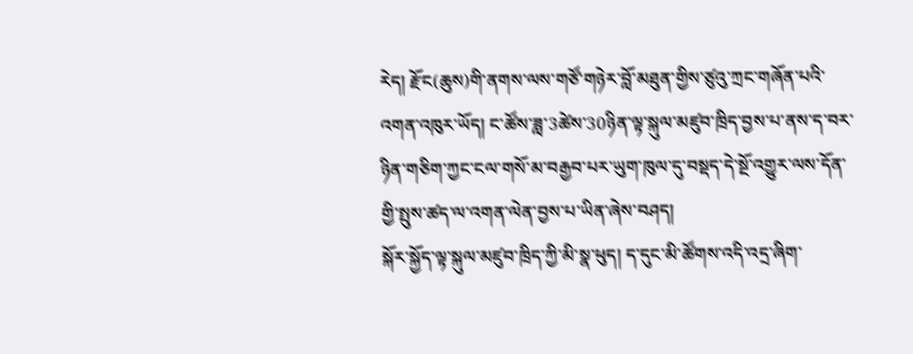རེད། རྫོང(ཆུས)གི་ནགས་ལས་གཙོ་གཉེར་བློ་མཐུན་གྱིས་ཙུའུ་ཀྲང་གཞོན་པའི་འགན་འཁུར་ཡོད། ང་ཚོས་ཟླ་3ཚེས་30ཉིན་ལྟ་སྐུལ་མཛུབ་ཁྲིད་བྱས་པ་ནས་ད་བར་ཉིན་གཅིག་ཀྱང་ངལ་གསོ་མ་བརྒྱབ་པར་ཡུག་ཁུལ་དུ་བསྡད་དེ་སྔོ་འགྱུར་ལས་དོན་གྱི་སྤུས་ཚད་ལ་འགན་ལེན་བྱས་པ་ཡིན་ཞེས་བཤད།
སྐོར་སྐྱོད་ལྟ་སྐུལ་མཛུབ་ཁྲིད་ཀྱི་མི་སྣ་ཕུད། ད་དུང་མི་ཚོགས་འདི་འདྲ་ཞིག་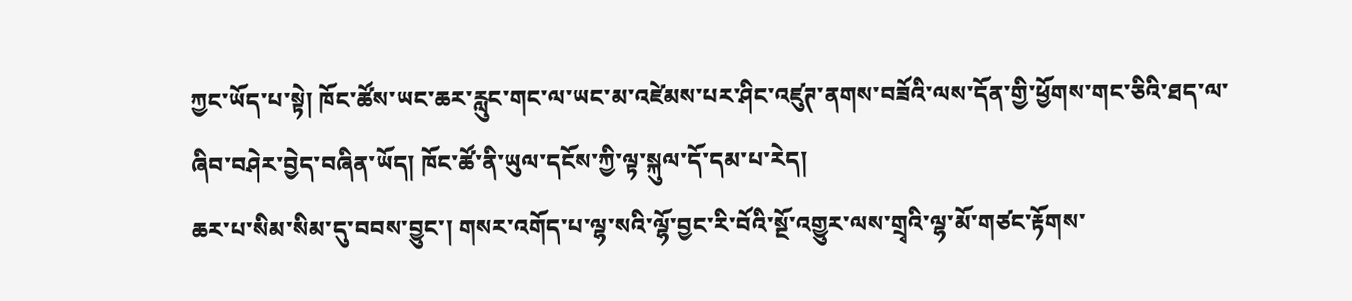ཀྱང་ཡོད་པ་སྟེ། ཁོང་ཚོས་ཡང་ཆར་རླུང་གང་ལ་ཡང་མ་འཛེམས་པར་ཤིང་འཛུཊ་ནགས་བཟོའི་ལས་དོན་གྱི་ཕྱོགས་གང་ཅིའི་ཐད་ལ་ཞིབ་བཤེར་བྱེད་བཞིན་ཡོད། ཁོང་ཚོ་ནི་ཡུལ་དངོས་ཀྱི་ལྟ་སྐུལ་དོ་དམ་པ་རེད།
ཆར་པ་སིམ་སིམ་དུ་བབས་བྱུང་། གསར་འགོད་པ་ལྷ་སའི་ལྷོ་བྱང་རི་བོའི་སྔོ་འགྱུར་ལས་གྲྭའི་ལྷ་མོ་གཙང་རྟོགས་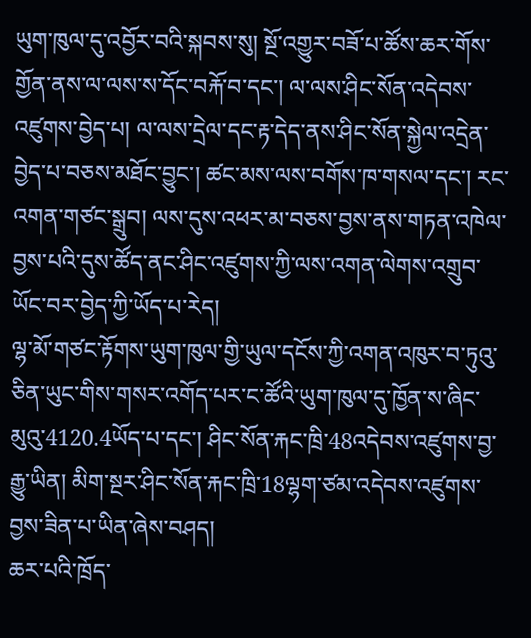ཡུག་ཁུལ་དུ་འབྱོར་བའི་སྐབས་སུ། སྔོ་འགྱུར་བཟོ་པ་ཚོས་ཆར་གོས་གྱོན་ནས་ལ་ལས་ས་དོང་བརྐོ་བ་དང་། ལ་ལས་ཤིང་སོན་འདེབས་འཛུགས་བྱེད་པ། ལ་ལས་དྲེལ་དང་རྟ་དེད་ནས་ཤིང་སོན་སྐྱེལ་འདྲེན་བྱེད་པ་བཅས་མཐོང་བྱུང་། ཚང་མས་ལས་བགོས་ཁ་གསལ་དང་། རང་འགན་གཙང་སྒྲུབ། ལས་དུས་འཕར་མ་བཅས་བྱས་ནས་གཏན་འཁེལ་བྱས་པའི་དུས་ཚོད་ནང་ཤིང་འཛུགས་ཀྱི་ལས་འགན་ལེགས་འགྲུབ་ཡོང་བར་བྱེད་ཀྱི་ཡོད་པ་རེད།
ལྷ་མོ་གཙང་རྟོགས་ཡུག་ཁུལ་གྱི་ཡུལ་དངོས་ཀྱི་འགན་འཁུར་བ་ཏུའུ་ཅིན་ཡུང་གིས་གསར་འགོད་པར་ང་ཚོའི་ཡུག་ཁུལ་དུ་ཁྱོན་ས་ཞིང་མུའུ་4120.4ཡོད་པ་དང་། ཤིང་སོན་རྐང་ཁྲི་48འདེབས་འཛུགས་བྱ་རྒྱུ་ཡིན། མིག་སྔར་ཤིང་སོན་རྐང་ཁྲི་18ལྷག་ཙམ་འདེབས་འཛུགས་བྱས་ཟིན་པ་ཡིན་ཞེས་བཤད།
ཆར་པའི་ཁྲོད་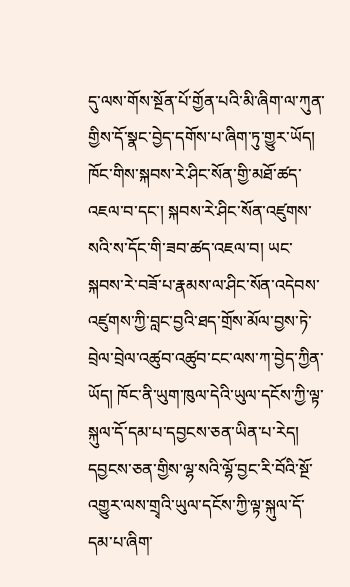དུ་ལས་གོས་སྔོན་པོ་གྱོན་པའི་མི་ཞིག་ལ་ཀུན་གྱིས་དོ་སྣང་བྱེད་དགོས་པ་ཞིག་ཏུ་གྱུར་ཡོད། ཁོང་གིས་སྐབས་རེ་ཤིང་སོན་གྱི་མཐོ་ཚད་འཇལ་བ་དང་། སྐབས་རེ་ཤིང་སོན་འཛུགས་སའི་ས་དོང་གི་ཟབ་ཚད་འཇལ་བ། ཡང་སྐབས་རེ་བཟོ་པ་རྣམས་ལ་ཤིང་སོན་འདེབས་འཛུགས་ཀྱི་བླང་བྱའི་ཐད་གྲོས་མོལ་བྱས་ཏེ་བྲེལ་བྲེལ་འཚུབ་འཚུབ་ངང་ལས་ཀ་བྱེད་ཀྱིན་ཡོད། ཁོང་ནི་ཡུག་ཁུལ་དེའི་ཡུལ་དངོས་ཀྱི་ལྟ་སྐུལ་དོ་དམ་པ་དབྱངས་ཅན་ཡིན་པ་རེད།
དབྱངས་ཅན་གྱིས་ལྷ་སའི་ལྷོ་བྱང་རི་བོའི་སྔོ་འགྱུར་ལས་གྲྭའི་ཡུལ་དངོས་ཀྱི་ལྟ་སྐུལ་དོ་དམ་པ་ཞིག་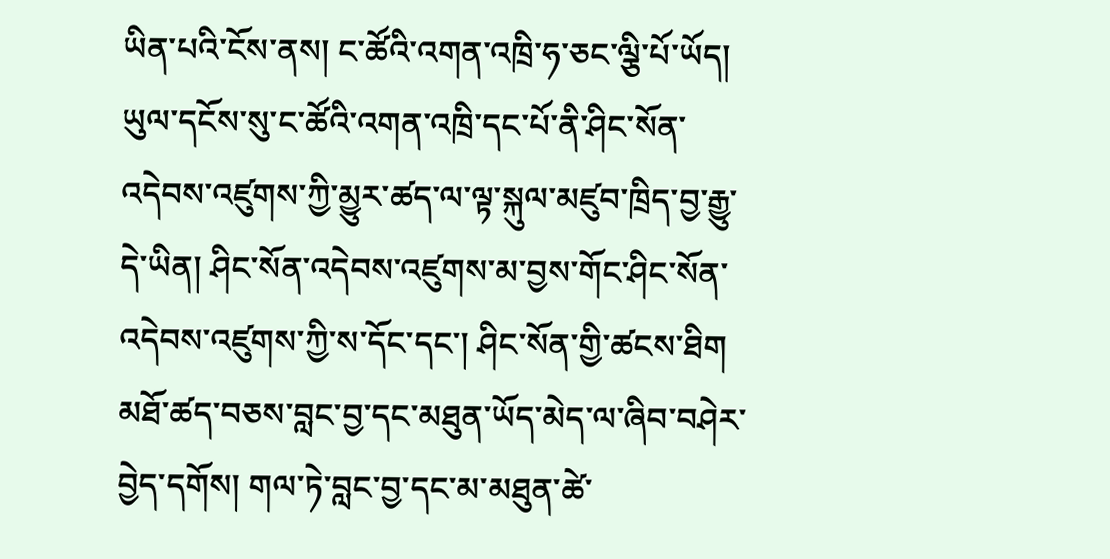ཡིན་པའི་ངོས་ནས། ང་ཚོའི་འགན་འཁྲི་ཧ་ཅང་ལྕི་པོ་ཡོད། ཡུལ་དངོས་སུ་ང་ཚོའི་འགན་འཁྲི་དང་པོ་ནི་ཤིང་སོན་འདེབས་འཛུགས་ཀྱི་མྱུར་ཚད་ལ་ལྟ་སྐུལ་མཛུབ་ཁྲིད་བྱ་རྒྱུ་དེ་ཡིན། ཤིང་སོན་འདེབས་འཛུགས་མ་བྱས་གོང་ཤིང་སོན་འདེབས་འཛུགས་ཀྱི་ས་དོང་དང་། ཤིང་སོན་གྱི་ཚངས་ཐིག མཐོ་ཚད་བཅས་བླང་བྱ་དང་མཐུན་ཡོད་མེད་ལ་ཞིབ་བཤེར་བྱེད་དགོས། གལ་ཏེ་བླང་བྱ་དང་མ་མཐུན་ཚེ་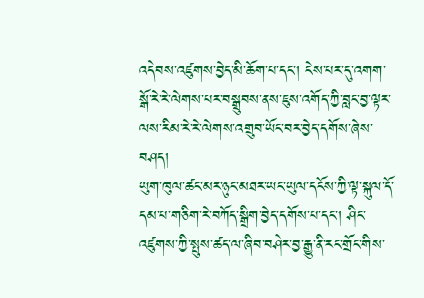འདེབས་འཛུགས་བྱེད་མི་ཆོག་པ་དང་། ངེས་པར་དུ་འགག་སྒོ་རེ་རེ་ལེགས་པར་བསྒྲུབས་ནས་ཇུས་འགོད་ཀྱི་བླང་བྱ་ལྟར་ལས་རིམ་རེ་རེ་ལེགས་འགྲུབ་ཡོང་བར་བྱེད་དགོས་ཞེས་བཤད།
ཡུག་ཁུལ་ཚང་མར་ཉུང་མཐར་ཡང་ཡུལ་དངོས་ཀྱི་ལྟ་སྐུལ་དོ་དམ་པ་གཅིག་རེ་བཀོད་སྒྲིག་བྱེད་དགོས་པ་དང་། ཤིང་འཛུགས་ཀྱི་སྤུས་ཚད་ལ་ཞིབ་བཤེར་བྱ་རྒྱུ་ནི་རང་གྲོང་གིས་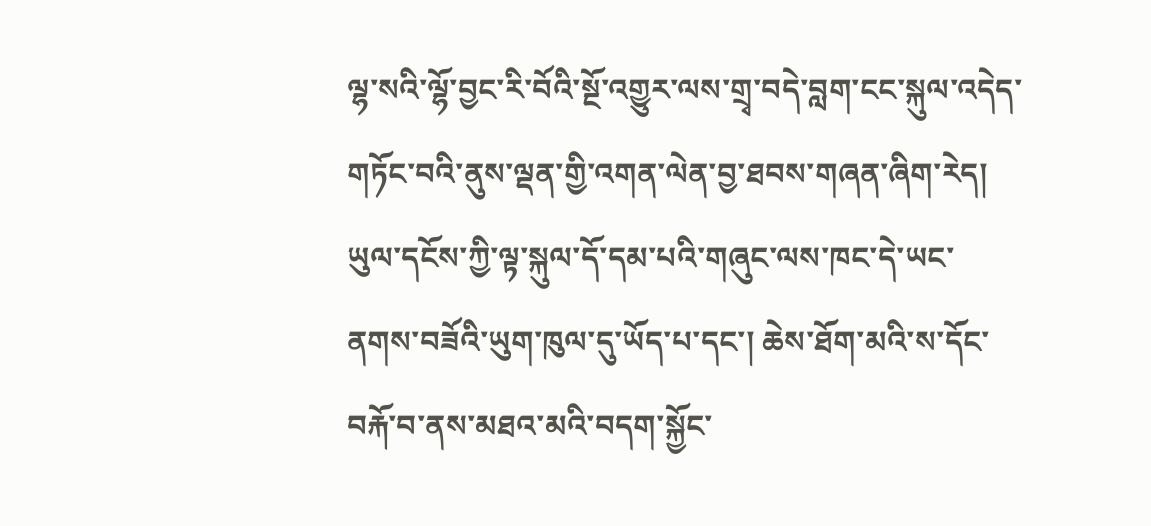ལྷ་སའི་ལྷོ་བྱང་རི་བོའི་སྔོ་འགྱུར་ལས་གྲྭ་བདེ་བླག་ངང་སྐུལ་འདེད་གཏོང་བའི་ནུས་ལྡན་གྱི་འགན་ལེན་བྱ་ཐབས་གཞན་ཞིག་རེད། ཡུལ་དངོས་ཀྱི་ལྟ་སྐུལ་དོ་དམ་པའི་གཞུང་ལས་ཁང་དེ་ཡང་ནགས་བཟོའི་ཡུག་ཁུལ་དུ་ཡོད་པ་དང་། ཆེས་ཐོག་མའི་ས་དོང་བརྐོ་བ་ནས་མཐའ་མའི་བདག་སྐྱོང་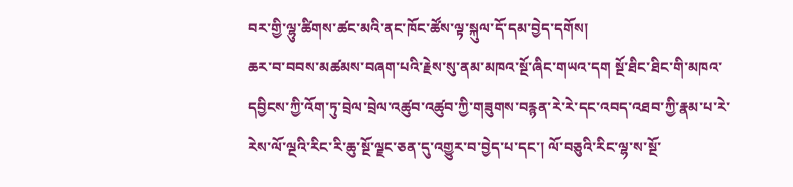བར་གྱི་ལྷུ་ཚིགས་ཚང་མའི་ནང་ཁོང་ཚོས་ལྟ་སྐུལ་དོ་དམ་བྱེད་དགོས།
ཆར་བ་བབས་མཚམས་བཞག་པའི་རྗེས་སུ་ནམ་མཁའ་སྔོ་ཞིང་གཡའ་དག སྔོ་ཐིང་ཐིང་གི་མཁའ་དབྱིངས་ཀྱི་འོག་ཏུ་བྲེལ་བྲེལ་འཚུབ་འཚུབ་ཀྱི་གཟུགས་བརྙན་རེ་རེ་དང་འབད་འཐབ་ཀྱི་རྣམ་པ་རེ་རེས་ལོ་ལྔའི་རིང་རི་ཆུ་སྔོ་ལྗང་ཅན་དུ་འགྱུར་བ་བྱེད་པ་དང་། ལོ་བཅུའི་རིང་ལྷ་ས་སྔོ་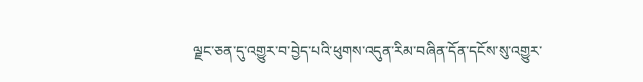ལྗང་ཅན་དུ་འགྱུར་བ་བྱེད་པའི་ཕུགས་འདུན་རིམ་བཞིན་དོན་དངོས་སུ་འགྱུར་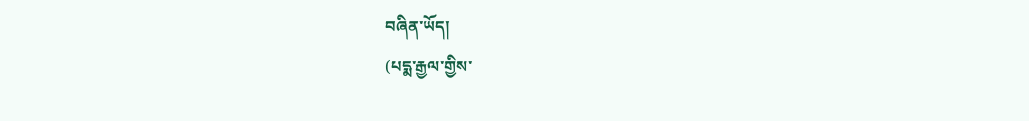བཞིན་ཡོད།
(པདྨ་རྒྱལ་གྱིས་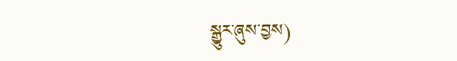སྒྱུར་ཞུས་བྱས)